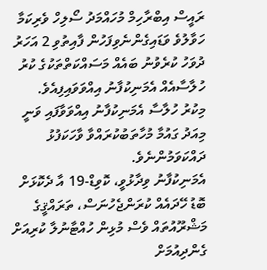ރައީސް އިބްރާހިމް މުހައްމަދު ސޯލިހް ވެރިކަމާ ހަވާލުވެ ވަޑައިގެންނެވިފަހުން ފާއިތުވި 2 އަހަރު ދުވަހު ކުރެވުނު ބައެއް މަސައްކަތްތަކުގެ ކުރު ހުލާސާއެއް އެމަނިކުފާނު އިއްވަވައިފިއެވެ.
މިކުރު ހުލާސާ އެމަނިކުފާނު އިއްވަވާފައި ވަނީ މިއަދު ގައުމާ މުހާތަބުކުރައްވާ ވާހަކަފުޅު ދައްކަވަމުންނެވެ.
އެމަނިކުފާނު ވިދާޅުވީ، ކޮވިޑް-19 އާ ދެކޮޅަށް ބޮޑު ހޭދައެއް ކުރަންޖެހުނަސް، ތަރައްޤީގެ މަޝްރޫއުތައް ވެސް މުޅިން ހުއްޓާނުލާ ކުރިއަށް ގެންދިއުމަށް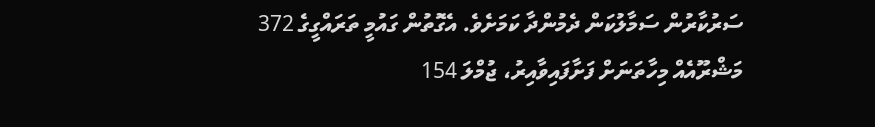ސަރުކާރުން ސަމާލުކަން ދެމުންދާ ކަމަށެވެ. އެގޮތުން ގައުމީ ތަރައްގީގެ 372 މަޝްރޫއެއް މިހާތަނަށް ފަށާފައިވާއިރު، ޖުމްލަ 154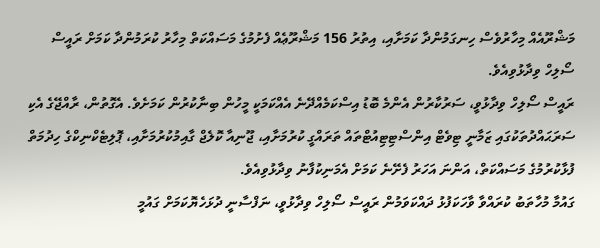މަޝްރޫއެއް މިހާރުވެސް ހިނގަމުންދާ ކަމަށާއި، އިތުރު 156 މަޝްރޫޢެއް ފެށުމުގެ މަސައްކަތް މިހާރު ކުރަމުންދާ ކަމަށް ރައީސް ސޯލިހް ވިދާޅުވިއެވެ.
ރައީސް ސޯލިހް ވިދާޅުވީ، ސަރުކާރުން އެންމެ ބޮޑު އިސްކަމެއްދޭނެ އެއްކަމަކީ މީހުން ބިނާކުރުން ކަމަށެވެ. އެގޮތުން، ރާއްޖޭގެ އެކި ސަރަޙައްދުތަކުގައި ޒަމާނީ ޓިވެޓް އިންސްޓިޓިއުޓްތައް ތަރައްގީ ކުރުމަށާއި، ޖޫނިއާ ކޮލެޖް ގާއިމުކުރުމަށާއި، ޕޮލިޓެކްނިކްގެ ހިދުމަތް ފުޅާކުރުމުގެ މަސައްކަތް، އަންނަ އަހަރު ފެށޭނެ ކަމަށް އެމަނިކުފާނު ވިދާޅުވިއެވެ.
ގައުމާ މުހާތަބު ކުރައްވާ ވާހަކަފުޅު ދައްކަވަމުން ރައީސް ސޯލިހް ވިދާޅުވީ، ނަފްސާނީ ދުޅަހެޔޮކަމަށް ގައުމީ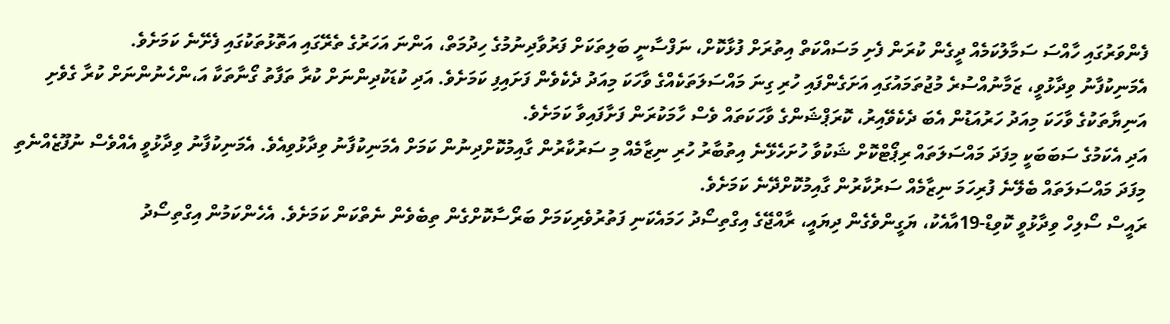ފެންވަރުގައި ހާއްސަ ސަމާލުކަމެއް ދީގެން ކުރަން ފެށި މަސައްކަތް އިތުރަށް ފުޅާކޮށް، ނަފްސާނީ ބަލިތަކަށް ފަރުވާދިނުމުގެ ހިދުމަތް، އަންނަ އަހަރުގެ ތެރޭގައި އަތޮޅުތަކުގައި ފެށޭނެ ކަމަށެވެ.
އެމަނިކުފާނު ވިދާޅުވީ، ޒަމާނުއްސުރެ މުޖުތަމައުގައި އަށަގެންފައި ހުރި ގިނަ މައްސަލަތަކެއްގެ ވާހަކަ މިއަދު ދެކެވެން ފަށައިފި ކަމަށެވެ. އަދި ކުޑަކުދިންނަށް ކުރާ ތަފާތު ގޯނާތަކާ އަ،ންހެނުންނަށް ކުރާ ގެވެށި އަނިޔާތަކުގެ ވާހަކަ މިއަދު ހަރުއަޑުން އެބަ ދެކެވޭއިރު، ކޮރަޕްޝަންގެ ވާހަކަތައް ވެސް ހާމަކުރަން ފަށާފައިވާ ކަމަށެވެ.
އަދި އެކަމުގެ ސަބަބަކީ މިފަދަ މައްސަލަތައް ރިޕޯޓްކޮށް ޝަކުވާ ހުށަހެޅޭނެ އިތުބާރު ހުރި ނިޒާމެއް މި ސަރުކާރުން ގާއިމުކޮށްދިނުން ކަމަށް އެމަނިކުފާނު ވިދާޅުވިއެވެ. އެމަނިކުފާނު ވިދާޅުވީ އެއްވެސް ނުފޫޒެއްނެތި މިފަދަ މައްސަލަތައް ބެލޭނެ ފުރިހަމަ ނިޒާމެއް ސަރުކާރުން ގާއިމުކޮށްދޭނެ ކަމަށެވެ.
ރައީސް ސޯލިހް ވިދާޅުވީ ކޮވިޑް-19އާއެކު، ޔަގީންވެގެން ދިޔައީ، ރާއްޖޭގެ އިގްތިސޯދު ހަމައެކަނި ފަތުރުވެރިކަމަށް ބަރޯސާކޮށްގެން ތިބެވެން ނެތްކަން ކަމަށެވެ. އެހެންކަމުން އިގްތިސޯދު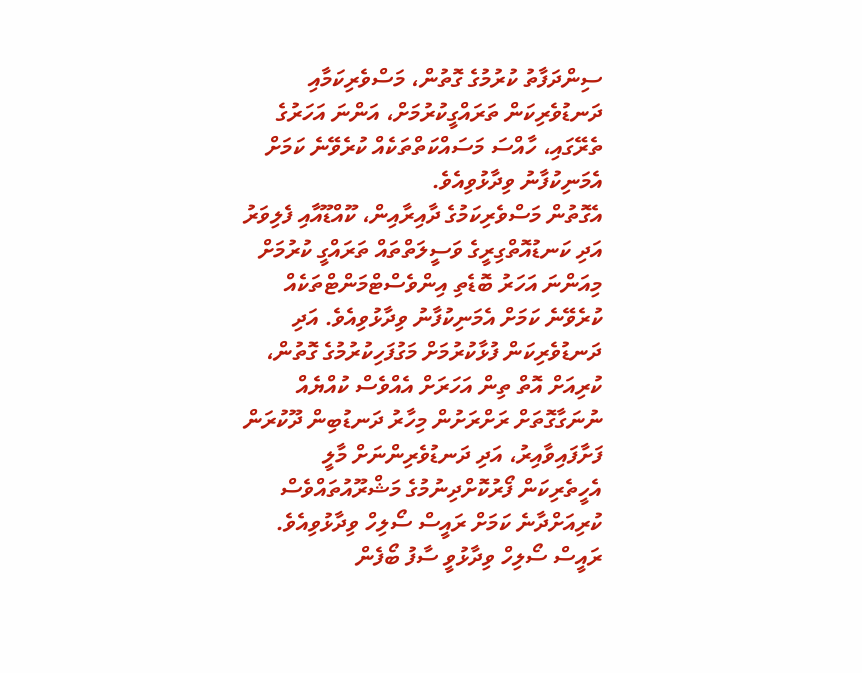ސިންދަފާތު ކުރުމުގެ ގޮތުން، މަސްވެރިކަމާއި ދަނޑުވެރިކަން ތަރައްގީކުރުމަށް، އަންނަ އަހަރުގެ ތެރޭގައި، ހާއްސަ މަސައްކަތްތަކެއް ކުރެވޭނެ ކަމަށް އެމަނިކުފާނު ވިދާޅުވިއެވެ.
އެގޮތުން މަސްވެރިކަމުގެ ދާއިރާއިން، ކޫއްޑޫއާއި ފެލިވަރު އަދި ކަނޑުއޮތްގިރީގެ ވަސީލަތްތައް ތަރައްގީ ކުރުމަށް މިއަންނަ އަހަރު ބޮޑެތި އިންވެސްޓްމަންޓްތަކެއް ކުރެވޭނެ ކަމަށް އެމަނިކުފާނު ވިދާޅުވިއެވެ. އަދި ދަނޑުވެރިކަން ފުޅާކުރުމަށް މަގުފަހިކުރުމުގެ ގޮތުން، ކުރިއަށް އޮތް ތިން އަހަރަށް އެއްވެސް ކުއްޔެއް ނުނަގާގޮތަށް ރަށްރަށުން މިހާރު ދަނޑުބިން ދޫކުރަން ފަށާފައިވާއިރު، އަދި ދަނޑުވެރިންނަށް މާލީ އެހީތެރިކަން ފޯރުކޮށްދިނުމުގެ މަޝްރޫއުތައްވެސް ކުރިއަށްދާނެ ކަމަށް ރައީސް ސޯލިހް ވިދާޅުވިއެވެ.
ރައީސް ސޯލިހް ވިދާޅުވީ ސާފު ބޯފެން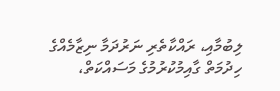ލިބުމާއި، ރައްކާތެރި ނަރުދަމާ ނިޒާމެއްގެ ހިދުމަތް ގާއިމުކުރުމުގެ މަސައްކަތް،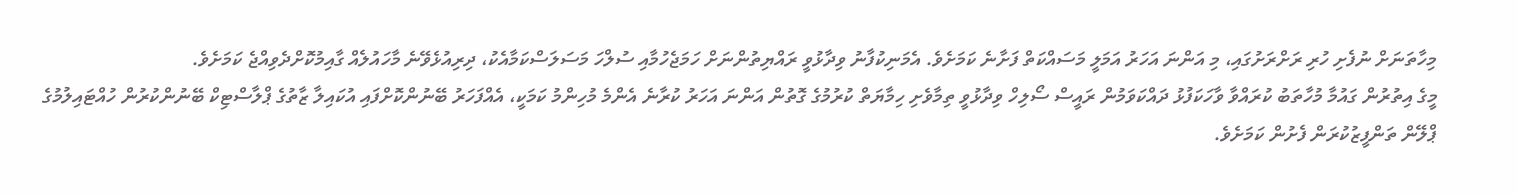މިހާތަނަށް ނުފެށި ހުރި ރަށްރަށުގައި، މި އަންނަ އަހަރު އަމަލީ މަސައްކަތް ފަށާނެ ކަމަށެވެ. އެމަނިކުފާނު ވިދާޅުވީ ރައްޔިތުންނަށް ހަމަޖެހުމާއި ސުލްހަ މަސަލަސްކަމާއެކު، ދިރިއުޅެވޭނެ މާހައުލެއް ގާއިމުކޮށްދެވިއްޖެ ކަމަށެވެ.
މީގެ އިތުރުން ގައުމާ މުހާތަބު ކުރައްވާ ވާހަކަފުޅު ދައްކަވަމުން ރައީސް ސޯލިހް ވިދާޅުވީ ތިމާވެށި ހިމާޔަތް ކުރުމުގެ ގޮތުން އަންނަ އަހަރު ކުރާނެ އެންމެ މުހިންމު ކަމަކީ، އެއްފަހަރު ބޭނުންކޮށްފައި އުކައިލާ ޒާތުގެ ޕްލާސްޓިކް ބޭނުންކުރުން ހުއްޓައިލުމުގެ ޕްލޭން ތަންފީޒުކުރަން ފެށުން ކަމަށެވެ.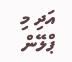އަދި މި ޕްލޭން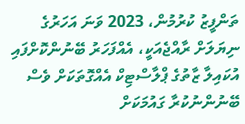ތަންފީޒު ކުރުމުން، 2023 ވަނަ އަހަރުގެ ނިޔަލަށް ރާއްޖެއަކީ، އެއްފަހަރު ބޭނުންކޮށްފައި އުކައިލާ ޒާތުގެ ޕްލާސްޓިކް އެއްގޮތަކަށް ވެސް ބޭނުންނުކުރާ ގައުމަކަށް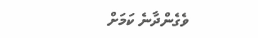ވެގެންދާނެ ކަމަށް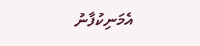އެމަނިކުފާނު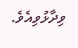ވިދާޅުވިއެވެ.